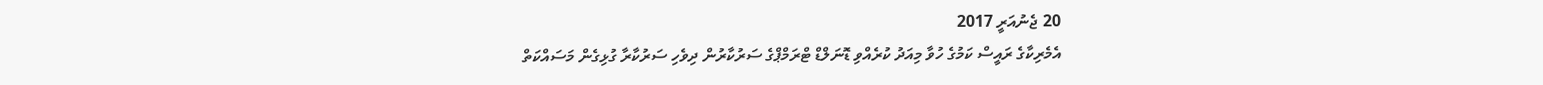20 ޖެނުއަރީ 2017
އެމެރިކާގެ ރައީސް ކަމުގެ ހުވާ މިއަދު ކުރެއްވި ޑޮނަލްޑް ޓްރަމްޕްގެ ސަރުކާރުން ދިވެހި ސަރުކާރާ ގުޅިގެން މަސައްކަތް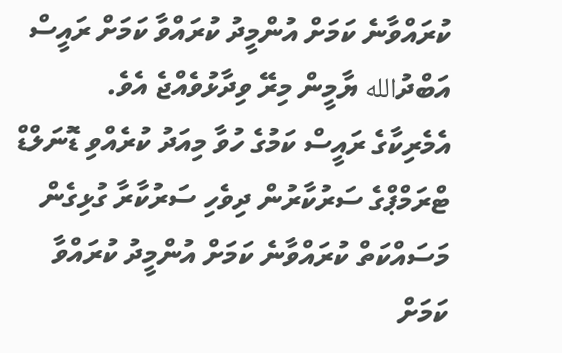ކުރައްވާނެ ކަމަށް އުންމީދު ކުރައްވާ ކަމަށް ރައީސް އަބްދުالله ޔާމީން މިރޭ ވިދާޅުވެއްޖެ އެވެ.
އެމެރިކާގެ ރައީސް ކަމުގެ ހުވާ މިއަދު ކުރެއްވި ޑޮނަލްޑް ޓްރަމްޕްގެ ސަރުކާރުން ދިވެހި ސަރުކާރާ ގުޅިގެން މަސައްކަތް ކުރައްވާނެ ކަމަށް އުންމީދު ކުރައްވާ ކަމަށް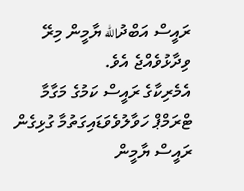ރައީސް އަބްދުالله ޔާމީން މިރޭ ވިދާޅުވެއްޖެ އެވެ.
އެމެރިކާގެ ރައީސް ކަމުގެ މަގާމާ ޓްރަމްޕް ހަވާލުވެވަޑައިގަތުމާ ގުޅިގެން ރައީސް ޔާމީން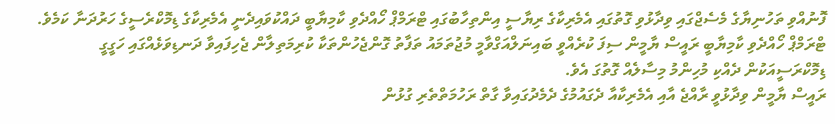ފޮނުއްވި ތަހުނިޔާގެ މެސެޖްގައި ވިދާޅުވި ގޮތުގައި އެމެރިކާގެ ރިޔާސީ އިންތިހާބުގައި ޓްރަމްޕް ހޯއްދެވި ކާމިޔާބީ ދައްކުވައިދެނީ އެމެރިކާގެ ޑިމޮކްރެސީގެ ހަރުދަނާ ކަމެވެ.
ޓްރަމްޕް ހޯއްދެވި ކާމިޔާބީ ރައީސް ޔާމީން ސިފަ ކުރެއްވީ ބައިނަލްއަގްވާމީ މުޖުތަމައު ތަފާތު ގޮންޖެހުންތަކާ ކުރިމަތިލާން ޖެހިފައިވާ ދަނޑިވަޅެއްގައި ހަގީގީ ޑިމޮކްރަސީއަކުން ދެއްކި މުހިންމު މިސާލެއް ގޮތުގަ އެވެ.
ރައީސް ޔާމީން ވިދާޅުވީ ރާއްޖެ އާއި އެމެރިކާއާ ދެގައުމުގެ ދެމެދުގައިވާ ގާތް ރަހުމަތްތެރި ގުޅުން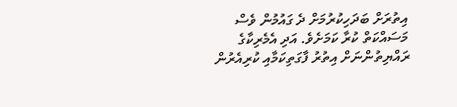އިތުރަށް ބަދަހިކުރުމަށް ދެ ގައުމުން ވެސް މަސައްކަތް ކުރާ ކަމަށެވެ. އަދި އެމެރިކާގެ ރައްޔިތުންނަށް އިތުރު ފާގަތިކަމާއި ކުރިއެރުން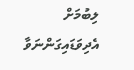ލިބުމަށް އެދިވަޑައިގަންނަވާ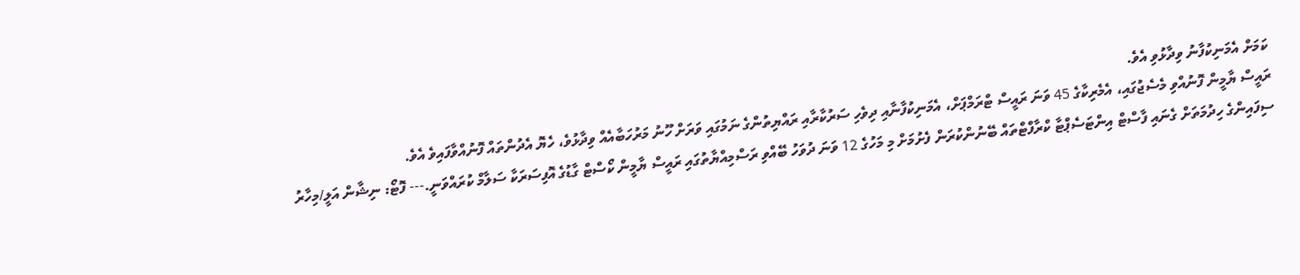ކަމަށް އެމަނިކުފާނު ވިދާޅުވި އެވެ.
ރައީސް ޔާމީން ފޮނުއްވި މެސެޖުގައި، އެމެރިކާގެ 45 ވަނަ ރައީސް ޓްރަމްޕަށް، އެމަނިކުފާނާއި ދިވެހި ސަރުކާރާއި ރައްޔިތުންގެ ނަމުގައި ވަރަށް ހޫނު މަރުހަބާއެއް ވިދާޅުވެ، ހެޔޮ އެދުންތައް ފޮނުއްވާފައިވެ އެވެ.
ސިފައިންގެ ހިދުމަތަށް ގެނައި ފާސްޓް އިންޓަސެޕްޓާ ކްރާފްޓްތައް ބޭނުންކުރަން ފެށުމަށް މި މަހުގެ 12 ވަނަ ދުވަހު ބޭއްވި ރަސްމިއްޔާތުގައި ރައީސް ޔާމީން ކޯސްޓް ގާޑުގެ އޮފިސަރަކާ ސަލާމް ކުރައްވަނީ.--- ފޮޓޯ: ނިޝާން އަލީ/މިހާރު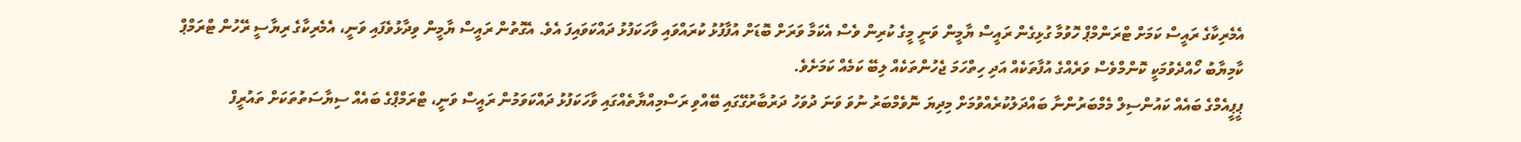އެމެރިކާގެ ރައީސް ކަމަށް ޓްރަންމްޕް ހޮވުމާ ގުޅިގެން ރައީސް ޔާމީން ވަނީ މީގެ ކުރިން ވެސް އެކަމާ ވަރަށް ބޮޑަށް އުފާފުޅު ކުރައްވައި ވާހަކަފުޅު ދައްކަވައިފަ އެވެ. އެގޮތުން ރައީސް ޔާމީން ވިދާޅުވެފައި ވަނީ، އެމެރިކާގެ ރިޔާސީ ރޭހުން ޓްރަމްޕް ކާމިޔާބު ހޯއްދެވުމަކީ ކޮންމްވެސް ވަރެއްގެ އުފާތަކެއް އަދި ހިތްހަމަ ޖެހުންތަކެއް ލިބޭ ކަމެއް ކަމަށެވެ.
ޕީޕީއެމްގެ ބައެއް ކައުންސިލް މެމްބަރުންނާ ބައްދަލުކުރެއްވުމަށް މިދިޔަ ނޮވެމްބަރު ނުވަ ވަނަ ދުވަހު ދަރުބާރުގޭގައި ބޭއްވި ރަސްމިއްޔާތެއްގައި ވާހަކަފުޅު ދައްކަވަމުން ރައީސް ވަނީ، ޓްރަމްޕްގެ ބައެއް ސިޔާސަތުތަކަށް ތައުރީފް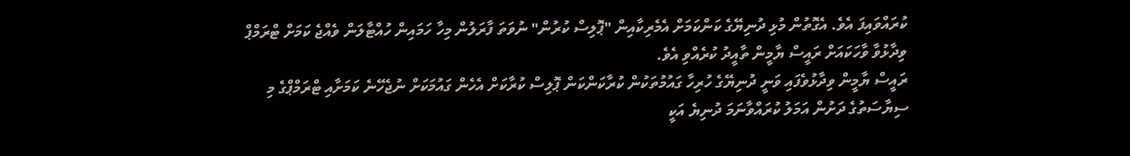ކުރައްވައިފަ އެވެ. އެގޮތުން މުޅި ދުނިޔޭގެ ކަންކަމަށް އެމެރިކާއިން "ޕޮލިސް ކުރުން" ނުވަތަ ފާރަލުން މިހާ ހަމައިން ހުއްޓާލަން ވެއްޖެ ކަމަށް ޓްރަމްޕް ވިދާޅުވާ ވާހަކައަށް ރައީސް ޔާމީން ތާއީދު ކުރެއްވި އެވެ.
ރައީސް ޔާމީން ވިދާޅުވެފައި ވަނީ ދުނިޔޭގެ ހުރިހާ ގައުމުތަކުން ކުރާކަންކަން ޕޮލިސް ކުރާކަށް އެހެން ގައުމަކަށް ނުޖެހޭނެ ކަމަށާއި ޓްރަމްޕްގެ މި ސިޔާސަތުގެ ދަށުން އަމަލު ކުރައްވާނަމަ ދުނިޔެ އަކީ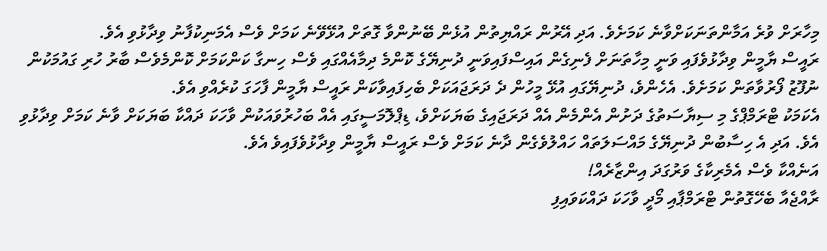މިހާރަށް ވުރެ އަމާންތަނަކަށްވާނެ ކަމަށެވެ. އަދި އޭރުން ރައްޔިތުން އުޅެން ބޭނުންވާ ގޮތަށް އުޅޭވޭނެ ކަމަށް ވެސް އެމަނިކުފާނު ވިދާޅުވި އެވެ.
ރައީސް ޔާމީން ވިދާޅުވެފައި ވަނީ މިހާތަނަށް ފެނިގެން އައިސްފައިވަނީ ދުނިޔޭގެ ކޮންމެ ދިމާއެއްގައި ވެސް ހިނގާ ކަންކަމަށް ކޮންމެވެސް ބާރު ހުރި ގައުމަކުން ނުފޫޒު ފޯރުވާތަން ކަމަށެވެ. އެހެންވެ، ދުނިޔޭގައި އުޅޭ މީހުން ދެ ދަރަޖައަކަށް ބެހިފައިވާކަން ރައީސް ޔާމީން ފާހަގަ ކުރެއްވި އެވެ.
އެކަމަކު ޓްރަމްޕްގެ މި ސިޔާސަތުގެ ދަށުން އެންމެން އެއް ދަރަޖައިގެ ބަޔަކަށްވެ، ޑިޕްލޮމަސީގައި އެއް ބަހުރުވައަކުން ވާހަކަ ދައްކާ ބަޔަކަށް ވާނެ ކަމަށް ވިދާޅުވި އެވެ. އަދި އެ ހިސާބުން ދުނިޔޭގެ މައްސަލަތައް ހައްލުވެގެން ދާނެ ކަމަށް ވެސް ރައީސް ޔާމީން ވިދާޅުވެފައިވެ އެވެ.
އަނެއްކާ ވެސް އެމެރިކާގެ ވަރުގަދަ އިންޒާރެއް!
ރާއްޖެއާ ބެހޭގޮތުން ޓްރަމްޕާއި މޯދީ ވާހަކަ ދައްކަވައިފި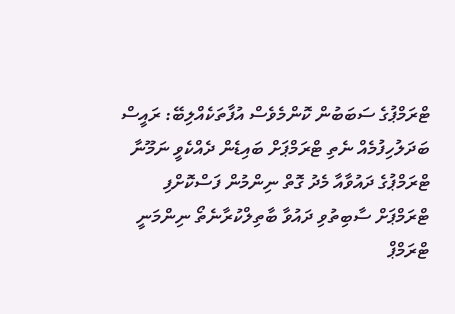ޓްރަމްޕުގެ ސަބަބުން ކޮންމެވެސް އުފާތަކެއްލިބޭ: ރައީސް
ބަދަލުހިފުމެއް ނެތި ޓްރަމްޕަށް ބައިޑެން ދެއްކެވީ ނަމޫނާ
ޓްރަމްޕުގެ ދައުވާއާ މެދު ގޮތް ނިންމުން ފަސްކޮށްފި
ޓްރަމްޕަށް ސާބިތުވި ދައުވާ ބާތިލްކުރާނެތޯ ނިންމަނީ
ޓްރަމްޕް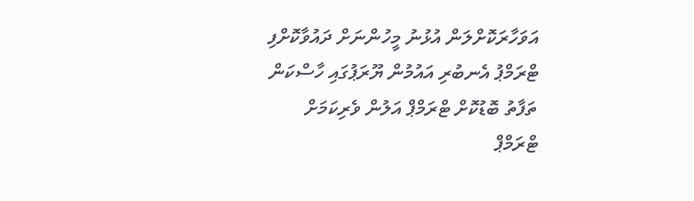އަވަހާރަކޮށްލަން އުޅުނު މީހުންނަށް ދައުވާކޮށްފި
ޓްރަމްޕު އެނބުރި އައުމުން ޔޫރަޕުގައި ހާސްކަން
ތަފާތު ބޮޑުކޮށް ޓްރަމްޕް އަލުން ވެރިކަމަށް
ޓްރަމްޕް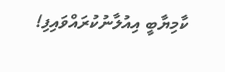ކާމިޔާބީ އިއުލާނުކުރައްވައިފި!